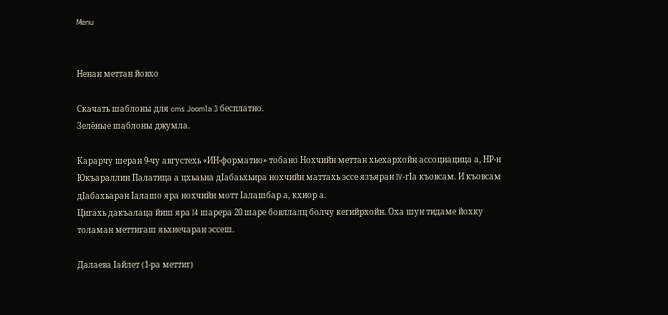Menu


Ненан меттан йовхо

Скачать шаблоны для cms Joomla 3 бесплатно.
Зелёные шаблоны джумла.

Карарчу шеран 9-чу августехь «ИН-форматио» тобано Нохчийн меттан хьехархойн ассоциацица а, НР-н Юкъараллин Палатица а цхьаьна дIабаьхьира нохчийн маттахь эссе язъяран IV-гIа къовсам. И къовсам дIабахьаран Iалашо яра нохчийн мотт Iалашбар а, кхиор а.
Цигахь дакъалаца йиш яра I4 шарера 20 шаре бовллалц болчу кегийрхойн. Оха шун тидаме йохку толаман меттигаш яьхнечаран эссеш.

Далаева Iайлет (1-ра меттиг)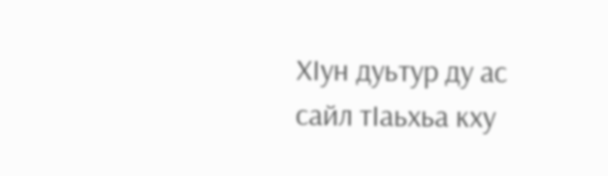ХIун дуьтур ду ас сайл тIаьхьа кху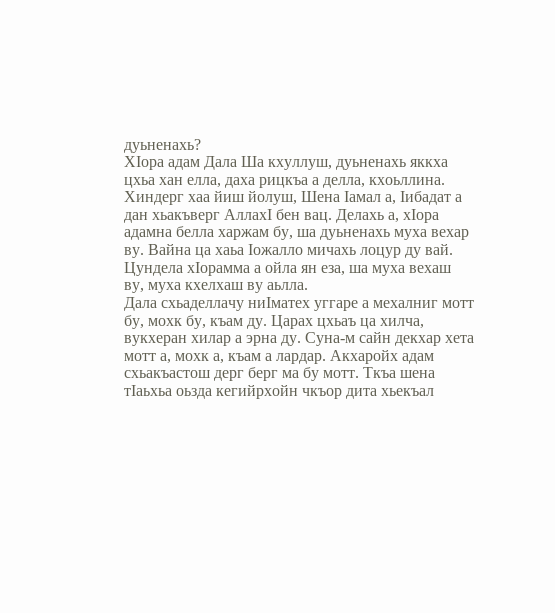дуьненахь?
ХIора адам Дала Ша кхуллуш, дуьненахь яккха цхьа хан елла, даха рицкъа а делла, кхоьллина. Хиндерг хаа йиш йолуш, Шена Iамал а, Iибадат а дан хьакъверг АллахI бен вац. Делахь а, хIора адамна белла харжам бу, ша дуьненахь муха вехар ву. Вайна ца хаьа Iожалло мичахь лоцур ду вай. Цундела хIорамма а ойла ян еза, ша муха вехаш ву, муха кхелхаш ву аьлла.
Дала схьаделлачу ниIматех уггаре а мехалниг мотт бу, мохк бу, къам ду. Царах цхьаъ ца хилча, вукхеран хилар а эрна ду. Суна-м сайн декхар хета мотт а, мохк а, къам а лардар. Акхаройх адам схьакъастош дерг берг ма бу мотт. Ткъа шена тIаьхьа оьзда кегийрхойн чкъор дита хьекъал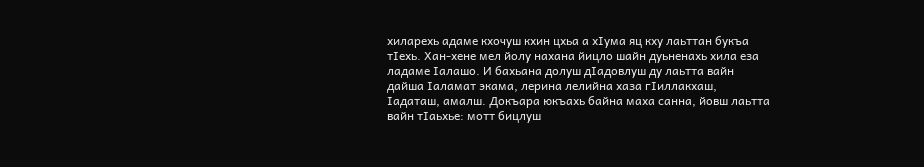хиларехь адаме кхочуш кхин цхьа а хIума яц кху лаьттан букъа тIехь. Хан-хене мел йолу нахана йицло шайн дуьненахь хила еза ладаме Iалашо. И бахьана долуш дIадовлуш ду лаьтта вайн дайша Iаламат экама, лерина лелийна хаза гIиллакхаш, Iадаташ, амалш. Докъара юкъахь байна маха санна, йовш лаьтта вайн тIаьхье: мотт бицлуш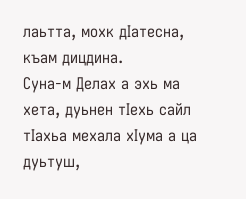лаьтта, мохк дIатесна, къам дицдина.
Суна-м Делах а эхь ма хета, дуьнен тIехь сайл тIахьа мехала хIума а ца дуьтуш,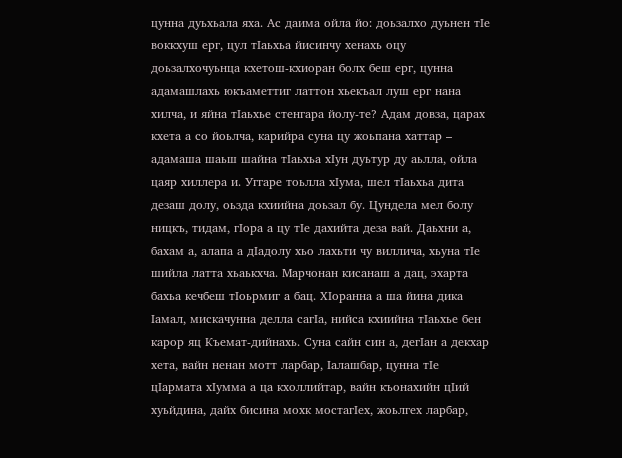цунна дуьхьала яха. Ас даима ойла йо: доьзалхо дуьнен тIе воккхуш ерг, цул тIаьхьа йисинчу хенахь оцу доьзалхочуьнца кхетош-кхиоран болх беш ерг, цунна адамашлахь юкъаметтиг латтон хьекъал луш ерг нана хилча, и яйна тIаьхье стенгара йолу-те? Адам довза, царах кхета а со йоьлча, карийра суна цу жоьпана хаттар – адамаша шаьш шайна тIаьхьа хIун дуьтур ду аьлла, ойла цаяр хиллера и. Уггаре тоьлла хIума, шел тIаьхьа дита дезаш долу, оьзда кхиийна доьзал бу. Цундела мел болу ницкъ, тидам, гIора а цу тIе дахийта деза вай. Даьхни а, бахам а, алапа а дIадолу хьо лахьти чу виллича, хьуна тIе шийла латта хьаькхча. Марчонан кисанаш а дац, эхарта бахьа кечбеш тIоьрмиг а бац. ХIоранна а ша йина дика Iамал, мискачунна делла сагIа, нийса кхиийна тIаьхье бен карор яц Къемат-дийнахь. Суна сайн син а, дегIан а декхар хета, вайн ненан мотт ларбар, Iалашбар, цунна тIе цIармата хIумма а ца кхоллийтар, вайн къонахийн цIий хуьйдина, дайх бисина мохк мостагIех, жоьлгех ларбар,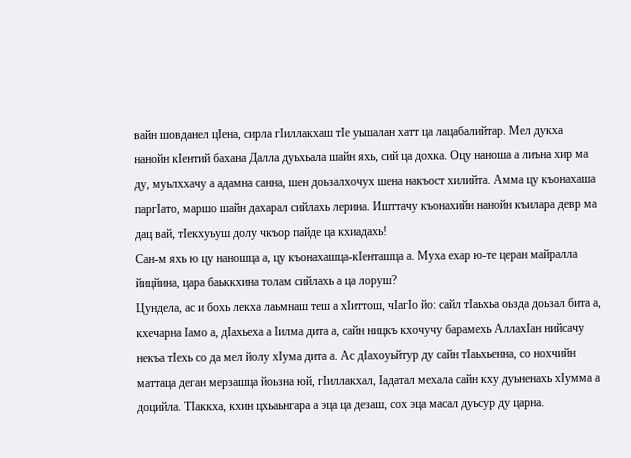вайн шовданел цIена, сирла гIиллакхаш тIе уьшалан хатт ца лацабалийтар. Мел дукха нанойн кIентий бахана Далла дуьхьала шайн яхь, сий ца дохка. Оцу наноша а лиъна хир ма ду, муьлххачу а адамна санна, шен доьзалхочух шена накъост хилийта. Амма цу къонахаша паргIато, маршо шайн дахарал сийлахь лерина. Ишттачу къонахийн нанойн къилара девр ма дац вай, тIекхуьуш долу чкъор пайде ца кхиадахь!
Сан-м яхь ю цу наношца а, цу къонахашца-кIенташца а. Муха ехар ю-те церан майралла йицйина, цара баьккхина толам сийлахь а ца лоруш?
Цундела, ас и бохь лекха лаьмнаш теш а хIиттош, чIагIо йо: сайл тIаьхьа оьзда доьзал бита а, кхечарна Iамо а, дIахьеха а Iилма дита а, сайн ницкъ кхочучу барамехь АллахIан нийсачу некъа тIехь со да мел йолу хIума дита а. Ас дIахоуьйтур ду сайн тIаьхьенна, со нохчийн маттаца деган мерзашца йоьзна юй, гIиллакхал, Iадатал мехала сайн кху дуьненахь хIумма а доцийла. ТIаккха, кхин цхьаьнгара а эца ца дезаш, сох эца масал дуьсур ду царна.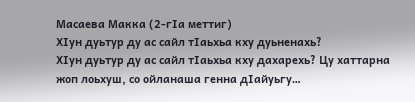Масаева Макка (2-гIа меттиг)
ХIун дуьтур ду ас сайл тIаьхьа кху дуьненахь?
ХIун дуьтур ду ас сайл тIаьхьа кху дахарехь? Цу хаттарна жоп лоьхуш, со ойланаша генна дIайуьгу…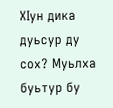ХIун дика дуьсур ду сох? Муьлха буьтур бу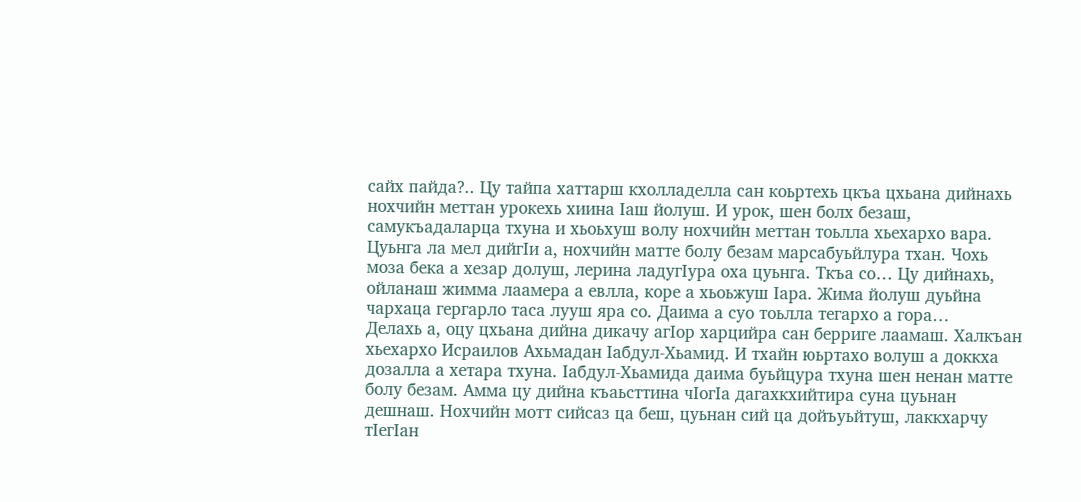сайх пайда?.. Цу тайпа хаттарш кхолладелла сан коьртехь цкъа цхьана дийнахь нохчийн меттан урокехь хиина Iаш йолуш. И урок, шен болх безаш, самукъадаларца тхуна и хьоьхуш волу нохчийн меттан тоьлла хьехархо вара. Цуьнга ла мел дийгIи а, нохчийн матте болу безам марсабуьйлура тхан. Чохь моза бека а хезар долуш, лерина ладугIура оха цуьнга. Ткъа со… Цу дийнахь, ойланаш жимма лаамера а евлла, коре а хьоьжуш Iара. Жима йолуш дуьйна чархаца гергарло таса лууш яра со. Даима а суо тоьлла тегархо а гора…
Делахь а, оцу цхьана дийна дикачу агIор харцийра сан берриге лаамаш. Халкъан хьехархо Исраилов Ахьмадан Iабдул-Хьамид. И тхайн юьртахо волуш а доккха дозалла а хетара тхуна. Iабдул-Хьамида даима буьйцура тхуна шен ненан матте болу безам. Амма цу дийна къаьсттина чIогIа дагахкхийтира суна цуьнан дешнаш. Нохчийн мотт сийсаз ца беш, цуьнан сий ца дойъуьйтуш, лаккхарчу тIегIан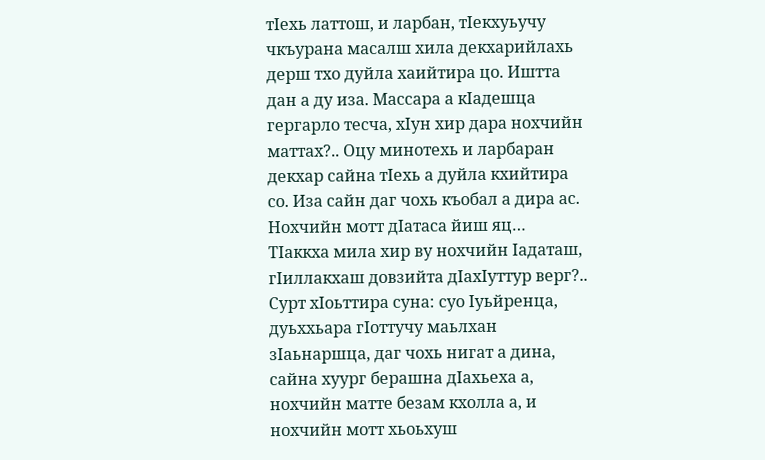тIехь латтош, и ларбан, тIекхуьучу чкъурана масалш хила декхарийлахь дерш тхо дуйла хаийтира цо. Иштта дан а ду иза. Массара а кIадешца гергарло тесча, хIун хир дара нохчийн маттах?.. Оцу минотехь и ларбаран декхар сайна тIехь а дуйла кхийтира со. Иза сайн даг чохь къобал а дира ас. Нохчийн мотт дIатаса йиш яц… ТIаккха мила хир ву нохчийн Iадаташ, гIиллакхаш довзийта дIахIуттур верг?.. Сурт хIоьттира суна: суо Iуьйренца, дуьххьара гIоттучу маьлхан зIаьнаршца, даг чохь нигат а дина, сайна хуург берашна дIахьеха а, нохчийн матте безам кхолла а, и нохчийн мотт хьоьхуш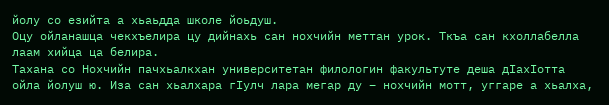йолу со езийта а хьаьдда школе йоьдуш.
Оцу ойланашца чекхъелира цу дийнахь сан нохчийн меттан урок. Ткъа сан кхоллабелла лаам хийца ца белира.
Тахана со Нохчийн пачхьалкхан университетан филологин факультуте деша дIахIотта ойла йолуш ю. Иза сан хьалхара гIулч лара мегар ду – нохчийн мотт, уггаре а хьалха,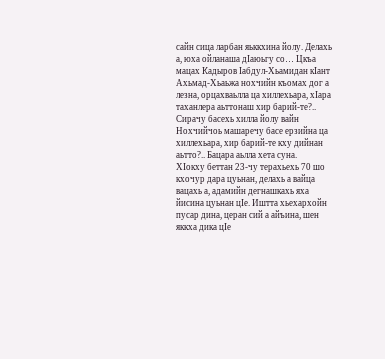сайн сица ларбан яьккхина йолу. Делахь а, юха ойланаша дIаюьгу со… Цкъа мацах Кадыров Iабдул-Хьамидан кIант Ахьмад-Хьаьжа нохчийн къомах дог а лезна, орцахваьлла ца хиллехьара, хIара таханлера аьттонаш хир барий-те?.. Сирачу басехь хилла йолу вайн Нохчийчоь машаречу басе ерзийна ца хиллехьара, хир барий-те кху дийнан аьтто?.. Бацара аьлла хета суна.
ХIокху беттан 23-чу терахьехь 70 шо кхочур дара цуьнан, делахь а вайца вацахь а, адамийн дегнашкахь яха йисина цуьнан цIе. Иштта хьехархойн пусар дина, церан сий а айъина, шен яккха дика цIе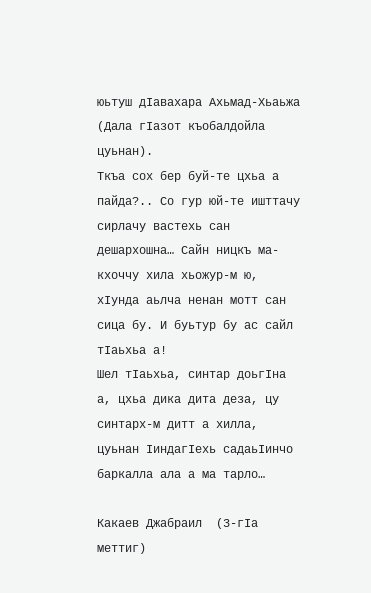юьтуш дIавахара Ахьмад-Хьаьжа (Дала гIазот къобалдойла цуьнан).
Ткъа сох бер буй-те цхьа а пайда?.. Со гур юй-те ишттачу сирлачу вастехь сан дешархошна… Сайн ницкъ ма-кхоччу хила хьожур-м ю, хIунда аьлча ненан мотт сан сица бу. И буьтур бу ас сайл тIаьхьа а!
Шел тIаьхьа, синтар доьгIна а, цхьа дика дита деза, цу синтарх-м дитт а хилла, цуьнан IиндагIехь садаьIинчо баркалла ала а ма тарло…

Какаев Джабраил  (3-гIа меттиг)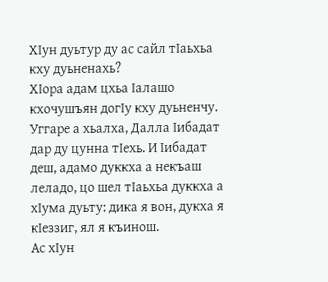ХIун дуьтур ду ас сайл тIаьхьа кху дуьненахь?
ХIора адам цхьа Iалашо кхочушъян догIу кху дуьненчу. Уггаре а хьалха, Далла Iибадат дар ду цунна тIехь. И Iибадат деш, адамо дуккха а некъаш леладо, цо шел тIаьхьа дуккха а хIума дуьту: дика я вон, дукха я кIеззиг, ял я къинош.
Ас хIун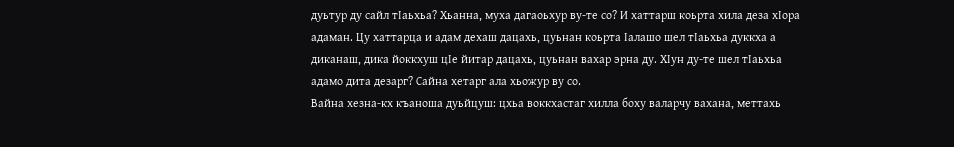дуьтур ду сайл тIаьхьа? Хьанна, муха дагаоьхур ву-те со? И хаттарш коьрта хила деза хIора адаман. Цу хаттарца и адам дехаш дацахь, цуьнан коьрта Iалашо шел тIаьхьа дуккха а диканаш, дика йоккхуш цIе йитар дацахь, цуьнан вахар эрна ду. ХIун ду-те шел тIаьхьа адамо дита дезарг? Сайна хетарг ала хьожур ву со.
Вайна хезна-кх къаноша дуьйцуш: цхьа воккхастаг хилла боху валарчу вахана, меттахь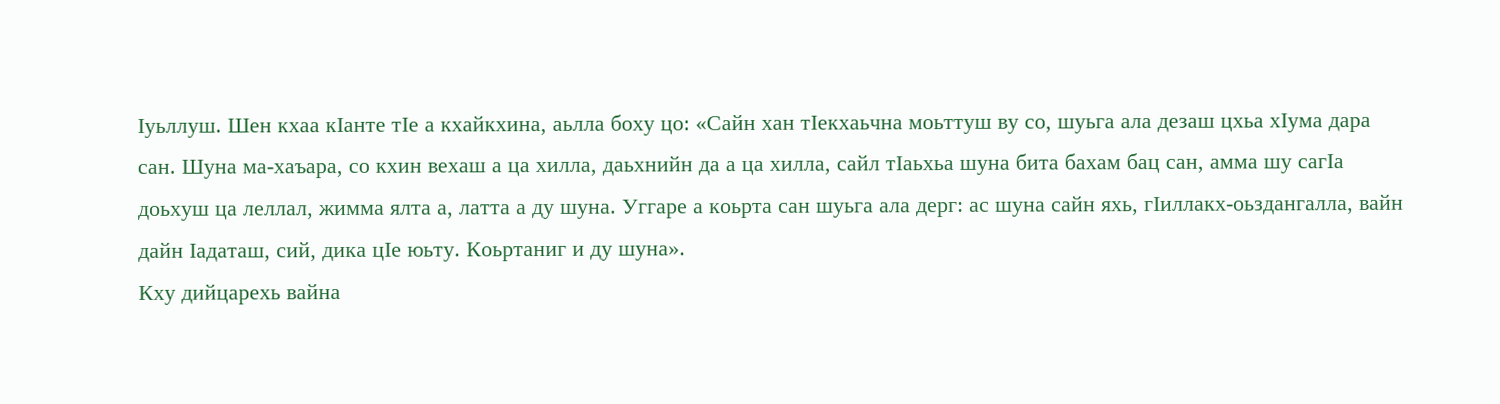Iуьллуш. Шен кхаа кIанте тIе а кхайкхина, аьлла боху цо: «Сайн хан тIекхаьчна моьттуш ву со, шуьга ала дезаш цхьа хIума дара сан. Шуна ма-хаъара, со кхин вехаш а ца хилла, даьхнийн да а ца хилла, сайл тIаьхьа шуна бита бахам бац сан, амма шу сагIа доьхуш ца леллал, жимма ялта а, латта а ду шуна. Уггаре а коьрта сан шуьга ала дерг: ас шуна сайн яхь, гIиллакх-оьздангалла, вайн дайн Iадаташ, сий, дика цIе юьту. Коьртаниг и ду шуна».
Кху дийцарехь вайна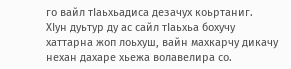го вайл тIаьхьадиса дезачух коьртаниг.
ХIун дуьтур ду ас сайл тIаьхьа бохучу хаттарна жоп лоьхуш, вайн махкарчу дикачу нехан дахаре хьежа волавелира со.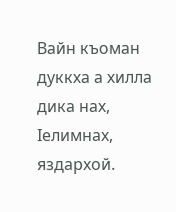Вайн къоман дуккха а хилла дика нах, Iелимнах, яздархой.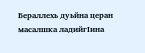Бераллехь дуьйна церан масалшка ладийгIина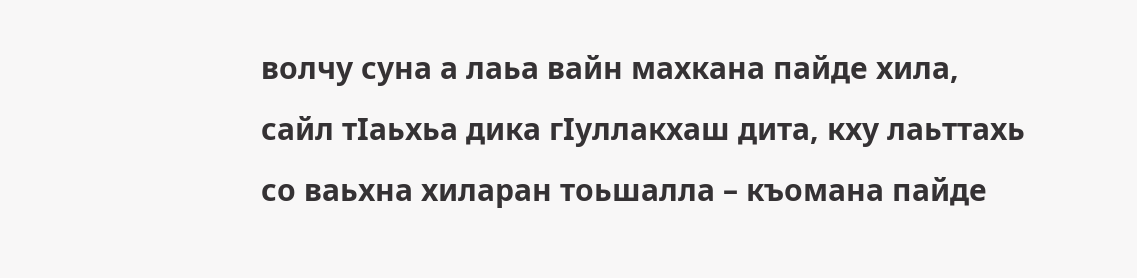волчу суна а лаьа вайн махкана пайде хила, сайл тIаьхьа дика гIуллакхаш дита, кху лаьттахь со ваьхна хиларан тоьшалла – къомана пайде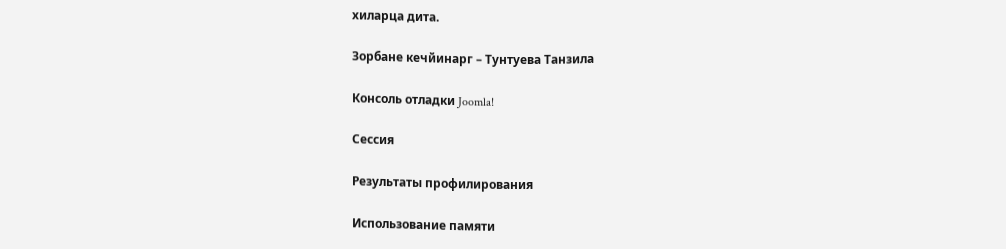хиларца дита.

Зорбане кечйинарг – Тунтуева Танзила

Консоль отладки Joomla!

Сессия

Результаты профилирования

Использование памяти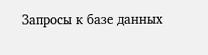Запросы к базе данных